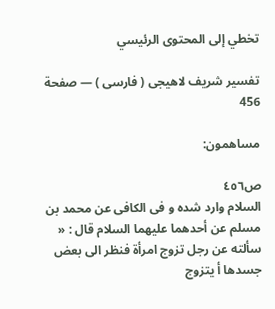تخطي إلى المحتوى الرئيسي

تفسير شريف لاهيجى ( فارسى ) — صفحة 456

مساهمون:

ص٤٥٦
السلام وارد شده و فى الكافى عن محمد بن مسلم عن أحدهما عليهما السلام قال : « سألته عن رجل تزوج امرأة فنظر الى بعض جسدها أ يتزوج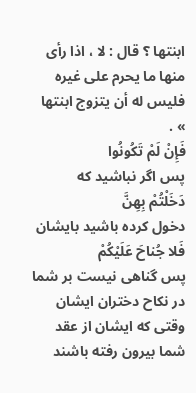ابنتها ؟ قال : لا ، اذا رأى منها ما يحرم على غيره فليس له أن يتزوج ابنتها » .
فَإِنْ لَمْ تَكُونُوا
پس اگر نباشيد كه
دَخَلْتُمْ بِهِنَّ
دخول كرده باشيد بايشان
فَلا جُناحَ عَلَيْكُمْ
پس گناهى نيست بر شما در نكاح دختران ايشان وقتى كه ايشان از عقد شما بيرون رفته باشند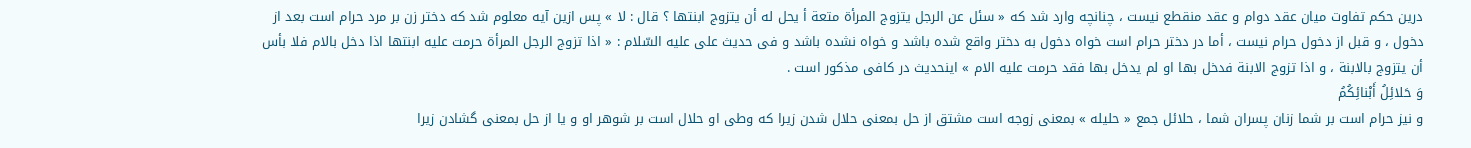درين حكم تفاوت ميان عقد دوام و عقد منقطع نيست ، چنانچه وارد شد كه « سئل عن الرجل يتزوج المرأة متعة أ يحل له أن يتزوج ابنتها ؟ قال : لا » پس ازين آيه معلوم شد كه دختر زن بر مرد حرام است بعد از دخول ، و قبل از دخول حرام نيست ، أما در دختر حرام است خواه دخول به دختر واقع شده باشد و خواه نشده باشد و فى حديث على عليه السّلام : « اذا تزوج الرجل المرأة حرمت عليه ابنتها اذا دخل بالام فلا بأس أن يتزوج بالابنة ، و اذا تزوج الابنة فدخل بها او لم يدخل بها فقد حرمت عليه الام » اينحديث در كافى مذكور است .
وَ حَلائِلُ أَبْنائِكُمُ
و نيز حرام است بر شما زنان پسران شما ، حلائل جمع « حليله » بمعنى زوجه است مشتق از حل بمعنى حلال شدن زيرا كه وطى او حلال است بر شوهر او و يا از حل بمعنى گشادن زيرا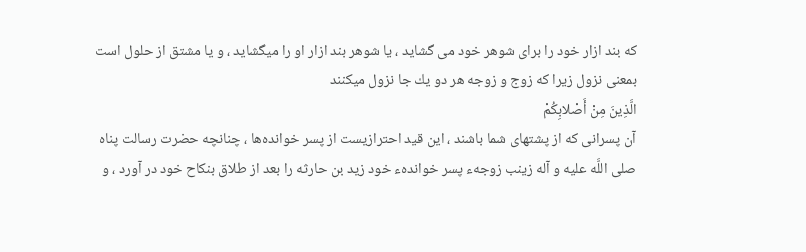كه بند ازار خود را براى شوهر خود مى گشايد ، يا شوهر بند ازار او را ميگشايد ، و يا مشتق از حلول است بمعنى نزول زيرا كه زوج و زوجه هر دو يك جا نزول ميكنند
الَّذِينَ مِنْ أَصْلابِكُمْ
آن پسرانى كه از پشتهاى شما باشند ، اين قيد احترازيست از پسر خوانده‌ها ، چنانچه حضرت رسالت پناه صلى اللَّه عليه و آله زينب زوجهء پسر خواندهء خود زيد بن حارثه را بعد از طلاق بنكاح خود در آورد ، و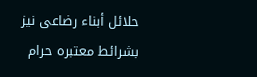حلائل أبناء رضاعى نيز بشرائط معتبره حرام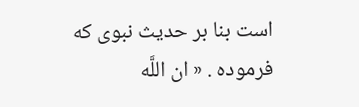است بنا بر حديث نبوى كه فرموده . « ان اللَّه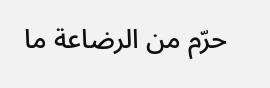حرّم من الرضاعة ما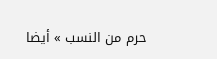حرم من النسب » أيضا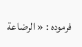فرموده : « الرضاعة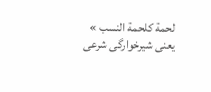لحمة كلحمة النسب » يعنى شيرخوارگى شرعى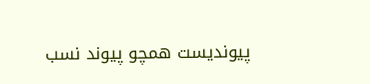پيونديست همچو پيوند نسب